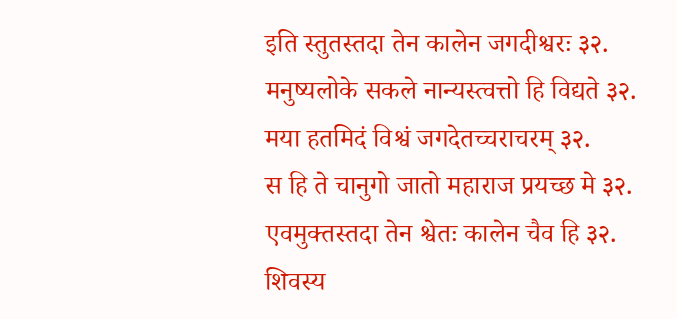इति स्तुतस्तदा तेन कालेन जगदीश्वरः ३२.
मनुष्यलोके सकले नान्यस्त्वत्तो हि विद्यते ३२.
मया हतमिदं विश्वं जगदेतच्चराचरम् ३२.
स हि ते चानुगो जातो महाराज प्रयच्छ मे ३२.
एवमुक्तस्तदा तेन श्वेतः कालेन चैव हि ३२.
शिवस्य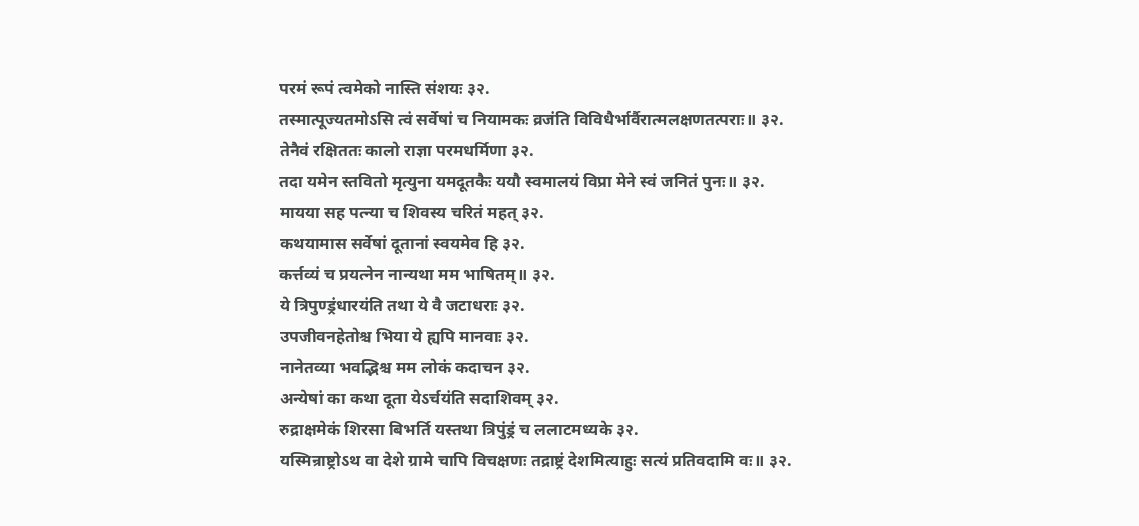परमं रूपं त्वमेको नास्ति संशयः ३२.
तस्मात्पूज्यतमोऽसि त्वं सर्वेषां च नियामकः व्रजंति विविधैर्भार्वैरात्मलक्षणतत्पराः॥ ३२.
तेनैवं रक्षिततः कालो राज्ञा परमधर्मिणा ३२.
तदा यमेन स्तवितो मृत्युना यमदूतकैः ययौ स्वमालयं विप्रा मेने स्वं जनितं पुनः॥ ३२.
मायया सह पत्न्या च शिवस्य चरितं महत् ३२.
कथयामास सर्वेषां दूतानां स्वयमेव हि ३२.
कर्त्तव्यं च प्रयत्नेन नान्यथा मम भाषितम्॥ ३२.
ये त्रिपुण्ड्रंधारयंति तथा ये वै जटाधराः ३२.
उपजीवनहेतोश्च भिया ये ह्यपि मानवाः ३२.
नानेतव्या भवद्भिश्च मम लोकं कदाचन ३२.
अन्येषां का कथा दूता येऽर्चयंति सदाशिवम् ३२.
रुद्राक्षमेकं शिरसा बिभर्ति यस्तथा त्रिपुंड्रं च ललाटमध्यके ३२.
यस्मिन्राष्ट्रोऽथ वा देशे ग्रामे चापि विचक्षणः तद्राष्ट्रं देशमित्याहुः सत्यं प्रतिवदामि वः॥ ३२.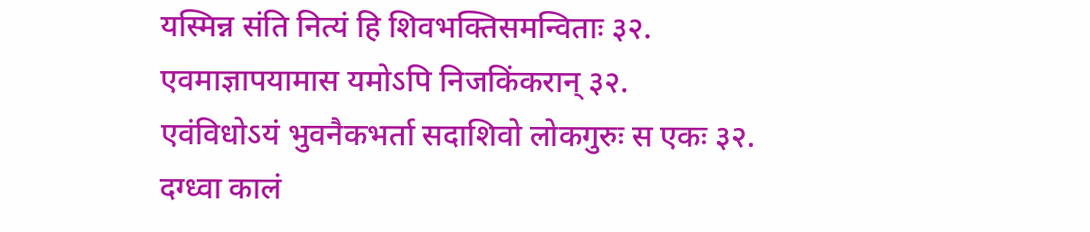यस्मिन्न संति नित्यं हि शिवभक्तिसमन्विताः ३२.
एवमाज्ञापयामास यमोऽपि निजकिंकरान् ३२.
एवंविधोऽयं भुवनैकभर्ता सदाशिवो लोकगुरुः स एकः ३२.
दग्ध्वा कालं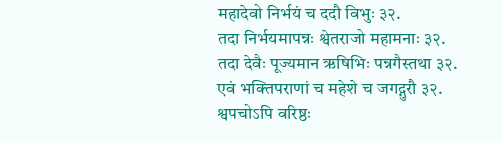महादेवो निर्भयं च ददौ विभुः ३२.
तदा निर्भयमापन्नः श्वेतराजो महामनाः ३२.
तदा देवैः पूज्यमान ऋषिभिः पन्नगैस्तथा ३२.
एवं भक्तिपराणां च महेशे च जगद्गुरौ ३२.
श्वपचोऽपि वरिष्ठः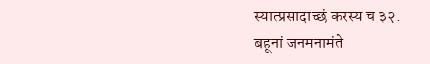स्यात्प्रसादाच्छं करस्य च ३२.
बहूनां जनमनामंते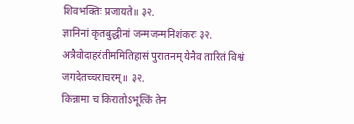शिवभक्तिः प्रजायते॥ ३२.
ज्ञानिनां कृतबुद्धीनां जन्मजन्मनिशंकरः ३२.
अत्रैवोदाहरंतीममितिहासं पुरातनम् येनैव तारितं विश्वं जगदेतच्चराचरम्॥ ३२.
किन्नामा च किरातोऽभूत्किं तेन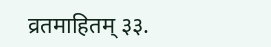व्रतमाहितम् ३३.